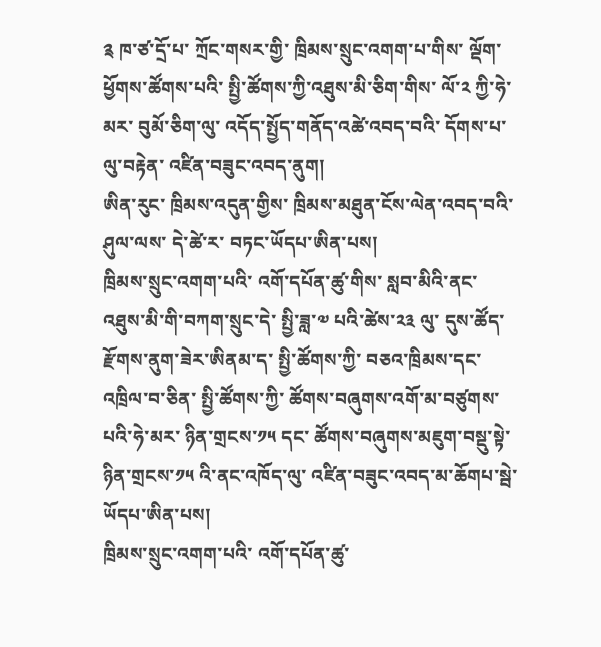༉ ཁ་ཙ་དྲོ་པ་ ཀྲོང་གསར་གྱི་ ཁྲིམས་སྲུང་འགག་པ་གིས་ ལྡོག་ཕྱོགས་ཚོགས་པའི་ སྤྱི་ཚོགས་ཀྱི་འཐུས་མི་ཅིག་གིས་ ལོ་༢ ཀྱི་ཧེ་མར་ བུམོ་ཅིག་ལུ་ འདོད་སྤྱོད་གནོད་འཚེ་འབད་བའི་ དོགས་པ་ལུ་བརྟེན་ འཛིན་བཟུང་འབད་ནུག།
ཨིན་རུང་ ཁྲིམས་འདུན་གྱིས་ ཁྲིམས་མཐུན་ངོས་ལེན་འབད་བའི་ཤུལ་ལས་ དེ་ཚེ་ར་ བཏང་ཡོདཔ་ཨིན་པས།
ཁྲིམས་སྲུང་འགག་པའི་ འགོ་དཔོན་ཚུ་གིས་ སླབ་མིའི་ནང་ འཐུས་མི་གི་བཀག་སྲུང་དེ་ སྤྱི་ཟླ་༧ པའི་ཚེས་༢༣ ལུ་ དུས་ཚོད་རྫོགས་ནུག་ཟེར་ཨིནམ་ད་ སྤྱི་ཚོགས་ཀྱི་ བཅའ་ཁྲིམས་དང་འཁྲིལ་བ་ཅིན་ སྤྱི་ཚོགས་ཀྱི་ ཚོགས་བཞུགས་འགོ་མ་བཙུགས་པའི་ཧེ་མར་ ཉིན་གྲངས་༡༥ དང་ ཚོགས་བཞུགས་མཇུག་བསྡུ་སྟེ་ ཉིན་གྲངས་༡༥ འི་ནང་འཁོད་ལུ་ འཛིན་བཟུང་འབད་མ་ཆོགཔ་སྦེ་ ཡོདཔ་ཨིན་པས།
ཁྲིམས་སྲུང་འགག་པའི་ འགོ་དཔོན་ཚུ་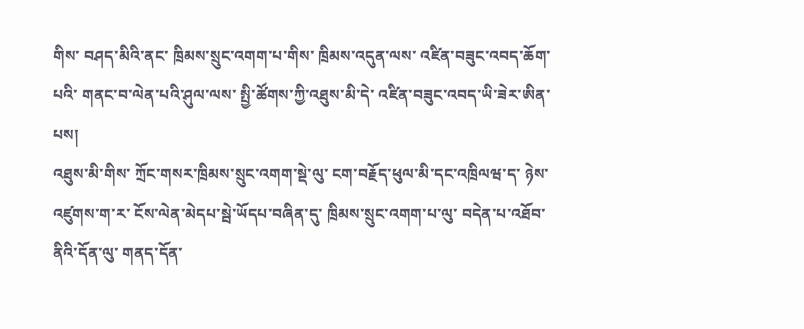གིས་ བཤད་མིའི་ནང་ ཁྲིམས་སྲུང་འགག་པ་གིས་ ཁྲིམས་འདུན་ལས་ འཛིན་བཟུང་འབད་ཆོག་པའི་ གནང་བ་ལེན་པའི་ཤུལ་ལས་ སྤྱི་ཚོགས་ཀྱི་འཐུས་མི་དེ་ འཛིན་བཟུང་འབད་ཡི་ཟེར་ཨིན་པས།
འཐུས་མི་གིས་ ཀྲོང་གསར་ཁྲིམས་སྲུང་འགག་སྡེ་ལུ་ ངག་བརྗོད་ཕུལ་མི་དང་འཁྲིལཝ་ད་ ཉེས་འཛུགས་ག་ར་ ངོས་ལེན་མེདཔ་སྦེ་ཡོདཔ་བཞིན་དུ་ ཁྲིམས་སྲུང་འགག་པ་ལུ་ བདེན་པ་འཐོབ་ནིའི་དོན་ལུ་ གནད་དོན་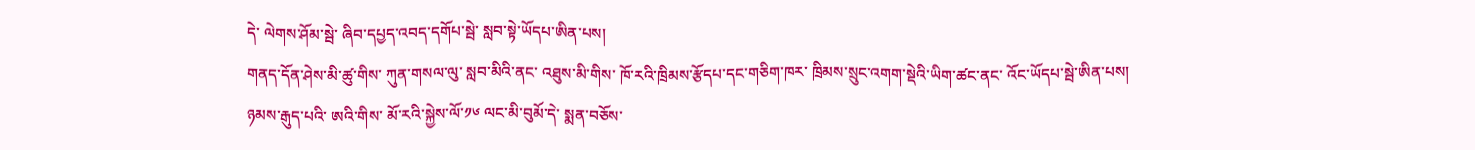དེ་ ལེགས་ཤོམ་སྦེ་ ཞིབ་དཔྱད་འབད་དགོཔ་སྦེ་ སླབ་སྟེ་ཡོདཔ་ཨིན་པས།
གནད་དོན་ཤེས་མི་ཚུ་གིས་ ཀུན་གསལ་ལུ་ སླབ་མིའི་ནང་ འཐུས་མི་གིས་ ཁོ་རའི་ཁྲིམས་རྩོདཔ་དང་གཅིག་ཁར་ ཁྲིམས་སྲུང་འགག་སྡེའི་ཡིག་ཚང་ནང་ འོང་ཡོདཔ་སྦེ་ཨིན་པས།
ཉམས་རྒུད་པའི་ ཨའི་གིས་ མོ་རའི་སྐྱེས་ལོ་༡༦ ལང་མི་བུམོ་དེ་ སྨན་བཅོས་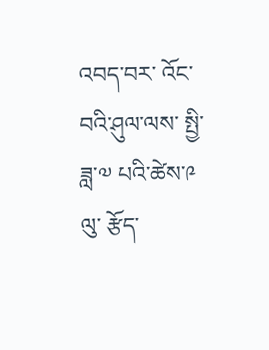འབད་བར་ འོང་བའི་ཤུལ་ལས་ སྤྱི་ཟླ་༧ པའི་ཚེས་༩ ལུ་ རྩོད་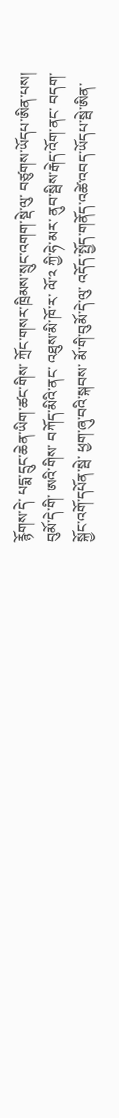རྙོགས་དེ་ པདྨ་དྲུང་ཆེན་ཡིག་ཚང་གིས་ ཀྲོང་གསར་ཁྲིམས་སྲུང་འགག་སྡེ་ལུ་ བཙུགས་ཡོདཔ་ཨིན་པས།
བུམོ་དེ་གི་ ཨའི་གིས་ བཀོད་མིའི་ནང་ འཐུས་མི་ཁོ་ར་ ལོ་༢ ཀྱི་ཧེ་མར་ ནུབ་སྦིས་རྒེད་འོག་ནང་ བདག་སྐྱོང་འགོ་དཔོན་སྦེ་ ཕྱག་ཞུ་བའི་སྐབས་ མོ་གི་བུམོ་དེ་ལུ་ འདོད་སྤྱོད་གནོད་འཚེ་འབད་ཡོདཔ་སྦེ་ཨིན་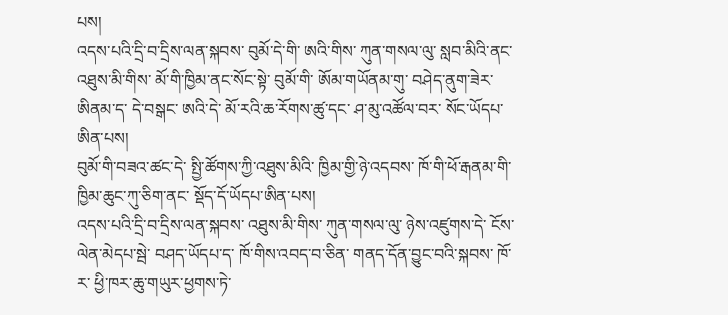པས།
འདས་པའི་དྲི་བ་དྲིས་ལན་སྐབས་ བུམོ་དེ་གི་ ཨའི་གིས་ ཀུན་གསལ་ལུ་ སླབ་མིའི་ནང་ འཐུས་མི་གིས་ མོ་གི་ཁྱིམ་ནང་སོང་སྟེ་ བུམོ་གི་ ཨོམ་གཡོནམ་གུ་ བཤེད་ནུག་ཟེར་ཨིནམ་ད་ དེ་བསྒང་ ཨའི་དེ་ མོ་རའི་ཆ་རོགས་ཚུ་དང་ ཤ་མུ་འཚོལ་བར་ སོང་ཡོདཔ་ཨིན་པས།
བུམོ་གི་བཟའ་ཚང་དེ་ སྤྱི་ཚོགས་ཀྱི་འཐུས་མིའི་ ཁྱིམ་གྱི་ཉེ་འདབས་ ཁོ་གི་ཕོ་རྒནམ་གི་ ཁྱིམ་ཆུང་ཀུ་ཅིག་ནང་ སྡོད་དོ་ཡོདཔ་ཨིན་པས།
འདས་པའི་དྲི་བ་དྲིས་ལན་སྐབས་ འཐུས་མི་གིས་ ཀུན་གསལ་ལུ་ ཉེས་འཛུགས་དེ་ ངོས་ལེན་མེདཔ་སྦེ་ བཤད་ཡོདཔ་ད་ ཁོ་གིས་འབད་བ་ཅིན་ གནད་དོན་བྱུང་བའི་སྐབས་ ཁོ་ར་ ཕྱི་ཁར་ཆུ་གཡུར་ཕྱགས་ཏེ་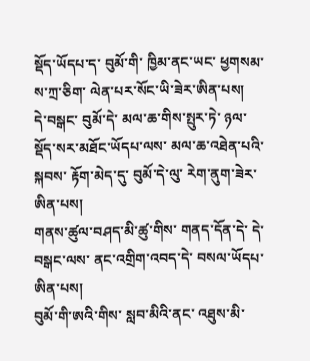སྡོད་ཡོདཔ་ད་ བུམོ་གི་ ཁྱིམ་ནང་ཡང་ ཕྱགསམ་ས་ཀྲ་ཅིག་ ལེན་པར་སོང་ཡི་ཟེར་ཨིན་པས།
དེ་བསྒང་ བུམོ་དེ་ མལ་ཆ་གིས་སྤུར་ཏེ་ ཉལ་སྡོད་སར་མཐོང་ཡོདཔ་ལས་ མལ་ཆ་འཐེན་པའི་སྐབས་ རྟོག་མེད་དུ་ བུམོ་དེ་ལུ་ རེག་ནུག་ཟེར་ཨིན་པས།
གནས་ཚུལ་བཤད་མི་ཚུ་གིས་ གནད་དོན་དེ་ དེ་བསྒང་ལས་ ནང་འགྲིག་འབད་དེ་ བསལ་ཡོདཔ་ཨིན་པས།
བུམོ་གི་ཨའི་གིས་ སླབ་མིའི་ནང་ འཐུས་མི་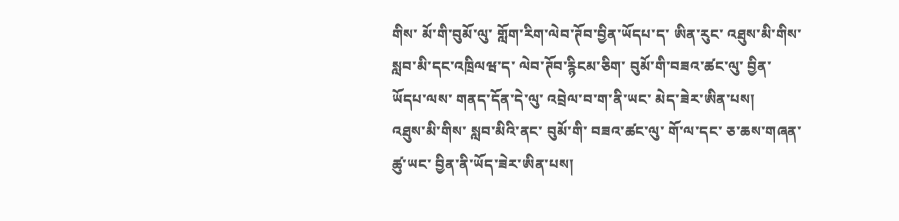གིས་ མོ་གི་བུམོ་ལུ་ གློག་རིག་ལེབ་ཊོབ་བྱིན་ཡོདཔ་ད་ ཨིན་རུང་ འཐུས་མི་གིས་ སླབ་མི་དང་འཁྲིལཝ་ད་ ལེབ་ཊོབ་རྙིངམ་ཅིག་ བུམོ་གི་བཟའ་ཚང་ལུ་ བྱིན་ཡོདཔ་ལས་ གནད་དོན་དེ་ལུ་ འབྲེལ་བ་ག་ནི་ཡང་ མེད་ཟེར་ཨིན་པས།
འཐུས་མི་གིས་ སླབ་མིའི་ནང་ བུམོ་གི་ བཟའ་ཚང་ལུ་ གོ་ལ་དང་ ཅ་ཆས་གཞན་ཚུ་ཡང་ བྱིན་ནི་ཡོད་ཟེར་ཨིན་པས།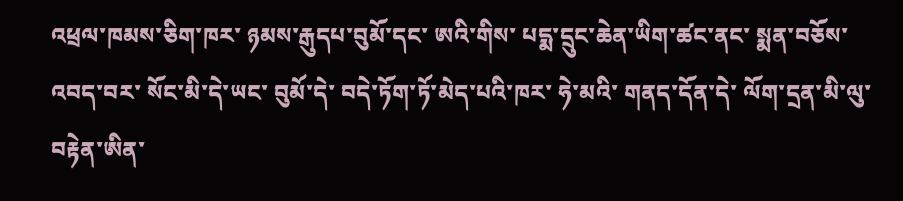འཕྲལ་ཁམས་ཅིག་ཁར་ ཉམས་རྒུདཔ་བུམོ་དང་ ཨའི་གིས་ པདྨ་དྲུང་ཆེན་ཡིག་ཚང་ནང་ སྨན་བཅོས་འབད་བར་ སོང་མི་དེ་ཡང་ བུམོ་དེ་ བདེ་ཏོག་ཏོ་མེད་པའི་ཁར་ ཧེ་མའི་ གནད་དོན་དེ་ ལོག་དྲན་མི་ལུ་བརྟེན་ཨིན་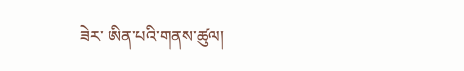ཟེར་ ཨིན་པའི་གནས་ཚུལ།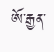ཨོ་རྒྱན་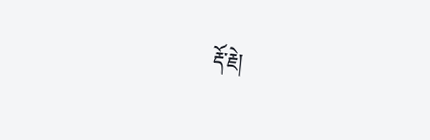རྡོ་རྗེ།